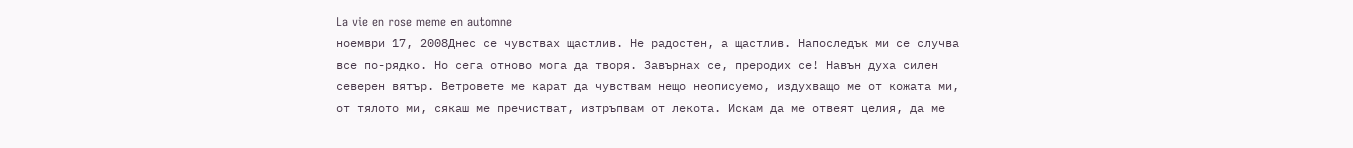La vie en rose meme еn automne
ноември 17, 2008Днес се чувствах щастлив. Не радостен, а щастлив. Напоследък ми се случва все по-рядко. Но сега отново мога да творя. Завърнах се, преродих се! Навън духа силен северен вятър. Ветровете ме карат да чувствам нещо неописуемо, издухващо ме от кожата ми, от тялото ми, сякаш ме пречистват, изтръпвам от лекота. Искам да ме отвеят целия, да ме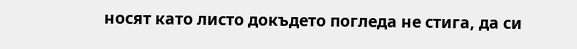носят като листо докъдето погледа не стига, да си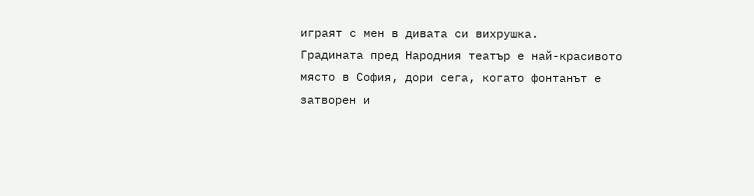играят с мен в дивата си вихрушка.
Градината пред Народния театър е най-красивото място в София, дори сега, когато фонтанът е затворен и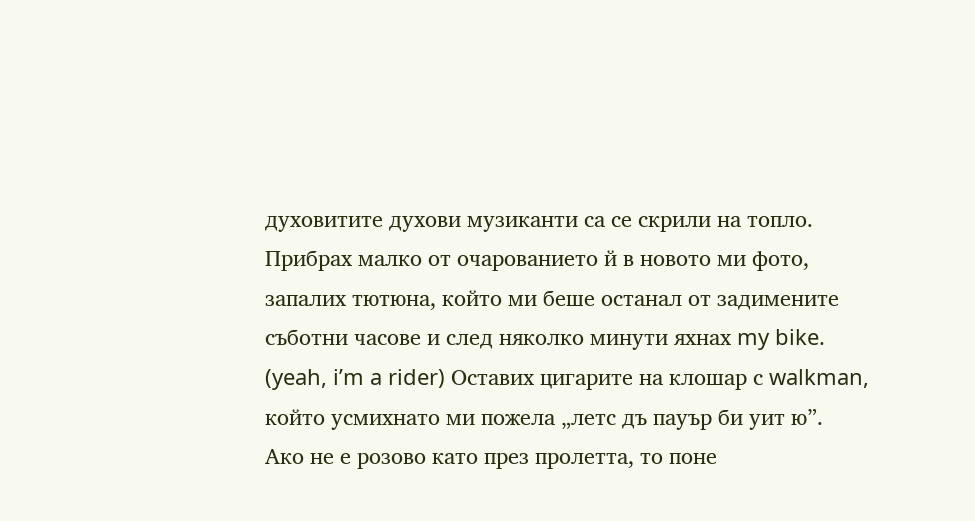духовитите духови музиканти са се скрили на топло. Прибрах малко от очарованието й в новото ми фото, запалих тютюна, който ми беше останал от задимените съботни часове и след няколко минути яхнах my bike. (yeah, i’m a rider) Оставих цигарите на клошар с walkman, който усмихнато ми пожела „летс дъ пауър би уит ю”.
Ако не е розово като през пролетта, то поне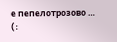е пепелотрозово …
(: